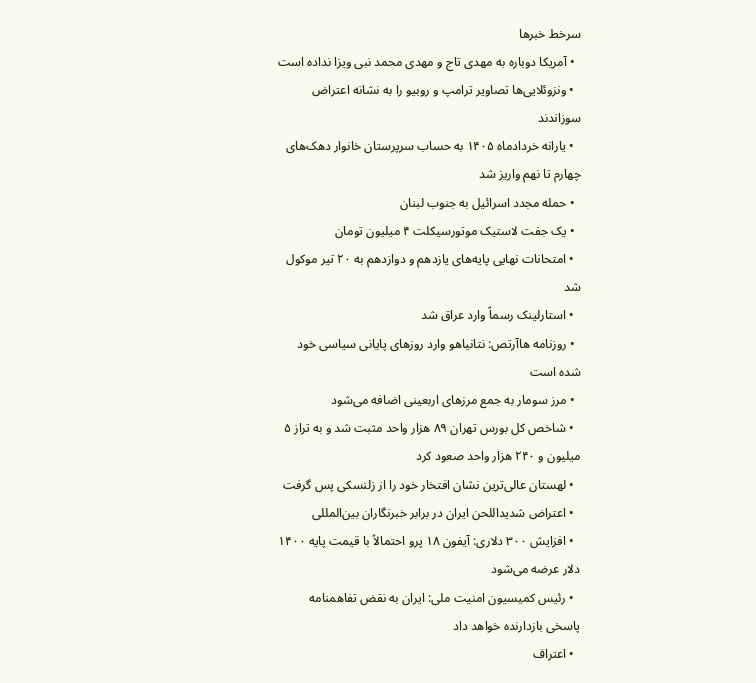سرخط خبرها
  • آمریکا دوباره به مهدی تاج و مهدی محمد نبی ویزا نداده است
  • ونزوئلایی‌ها تصاویر ترامپ و روبیو را به نشانه اعتراض سوزاندند
  • یارانه خردادماه ۱۴۰۵ به حساب سرپرستان خانوار دهک‌های چهارم تا نهم واریز شد
  • حمله مجدد اسرائیل به جنوب لبنان
  • یک جفت لاستیک موتورسیکلت ۴ میلیون تومان
  • امتحانات نهایی پایه‌های یازدهم و دوازدهم به ۲۰ تیر موکول شد
  • استارلینک رسماً وارد عراق شد
  • روزنامه هاآرتص: نتانیاهو وارد روزهای پایانی سیاسی خود شده است
  • مرز سومار به جمع مرز‌های اربعینی اضافه می‌شود
  • شاخص کل بورس تهران ۸۹ هزار واحد مثبت شد و به تراز ۵ میلیون و ۲۴۰ هزار واحد صعود کرد
  • لهستان عالی‌ترین نشان افتخار خود را از زلنسکی پس گرفت
  • اعتراض شدیداللحن ایران در برابر خبرنگاران بین‌المللی
  • افزایش ۳۰۰ دلاری: آیفون ۱۸ پرو احتمالاً با قیمت پایه ۱۴۰۰ دلار عرضه می‌شود
  • رئیس کمیسیون امنیت ملی: ایران به نقض تفاهمنامه پاسخی بازدارنده خواهد داد
  • اعتراف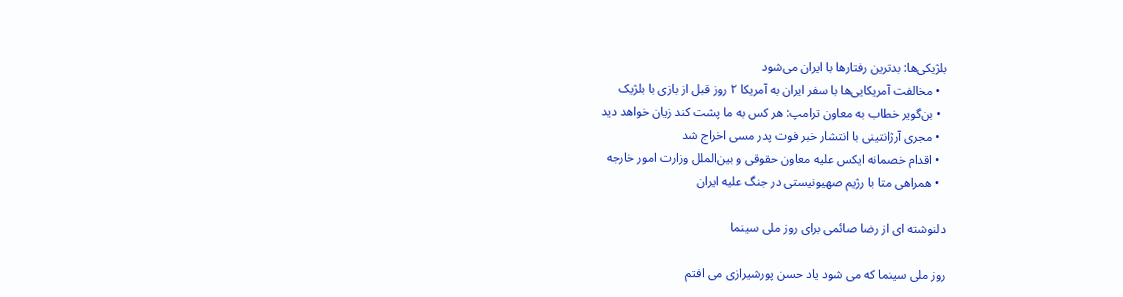بلژیکی‌ها: بدترین رفتارها با ایران می‌شود
  • مخالفت آمریکایی‌ها با سفر ایران به آمریکا ۲ روز قبل از بازی با بلژیک
  • بن‌گویر خطاب به معاون ترامپ: هر کس به ما پشت کند زیان خواهد دید
  • مجری آرژانتینی با انتشار خبر فوت پدر مسی اخراج شد
  • اقدام خصمانه ایکس علیه معاون حقوقی و بین‌الملل وزارت امور خارجه
  • همراهی متا با رژیم صهیونیستی در جنگ علیه ایران

دلنوشته ای از رضا صائمی برای روز ملی سینما

روز ملی سینما که می شود یاد حسن پورشیرازی می افتم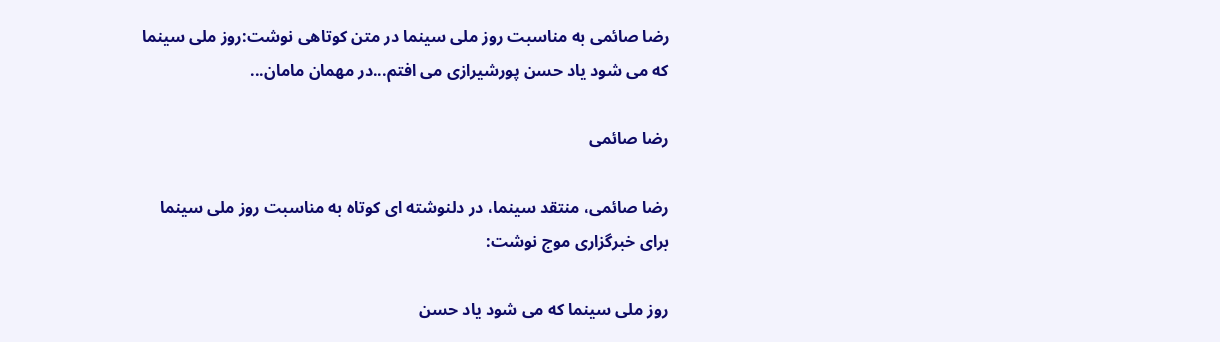رضا صائمی به مناسبت روز ملی سینما در متن کوتاهی نوشت:روز ملی سینما که می شود یاد حسن پورشیرازی می افتم...در مهمان مامان...

رضا صائمی

رضا صائمی، منتقد سینما، در دلنوشته ای کوتاه به مناسبت روز ملی سینما برای خبرگزاری موج نوشت:

روز ملی سینما که می شود یاد حسن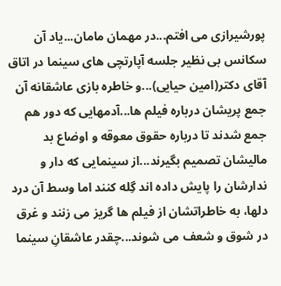پورشیرازی می افتم...در مهمان مامان...یاد آن سکانس بی نظیر جلسه آپارتچی های سینما در اتاق آقای دکتر(امین حیایی)...و خاطره بازی عاشقانه آن جمع پریشان درباره فیلم ها...آدمهایی که دور هم جمع شدند تا درباره حقوق معوقه و اوضاع بد مالیشان تصمیم بگیرند...از سینمایی که دار و ندارشان را پایش داده اند گِله کنند اما وسط آن درد دلها، به خاطراتشان از فیلم ها گریز می زنند و غرق در شوق و شعف می شوند...چقدر عاشقانِ سینما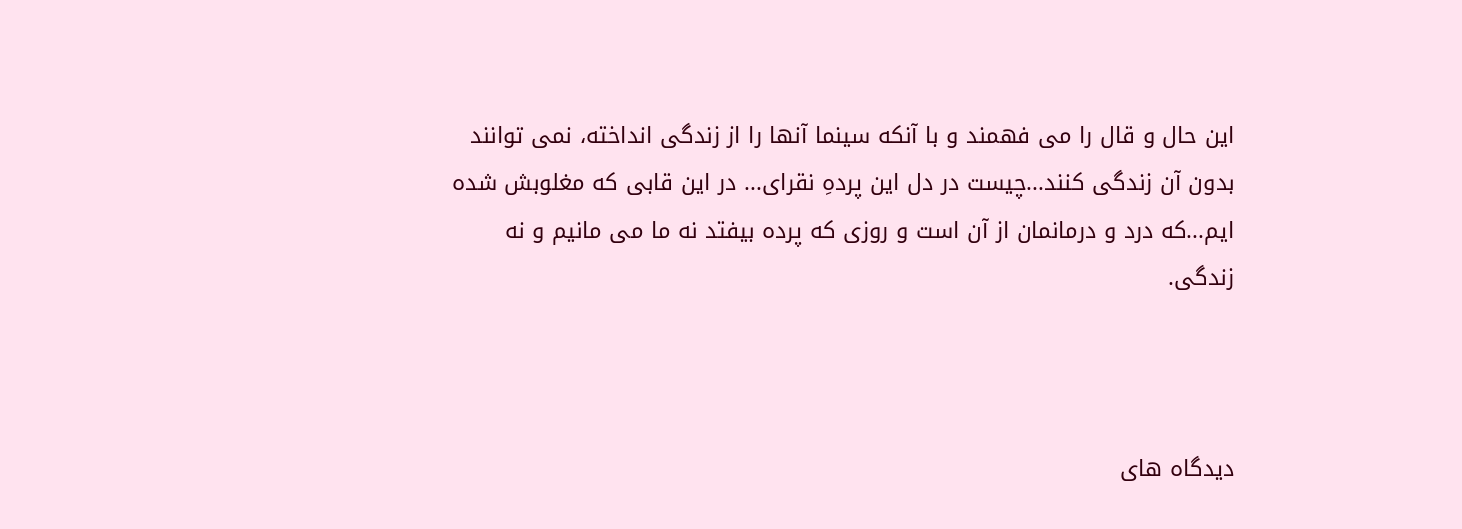این حال و قال را می فهمند و با آنکه سینما آنها را از زندگی انداخته، نمی توانند بدون آن زندگی کنند...چیست در دل این پردهِ نقرای... در این قابی که مغلوبش شده ایم...که درد و درمانمان از آن است و روزی که پرده بیفتد نه ما می مانیم و نه زندگی.



دیدگاه های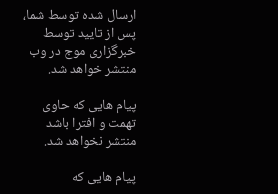ارسال شده توسط شما، پس از تایید توسط خبرگزاری موج در وب منتشر خواهد شد.

پیام هایی که حاوی تهمت و افترا باشد منتشر نخواهد شد.

پیام هایی که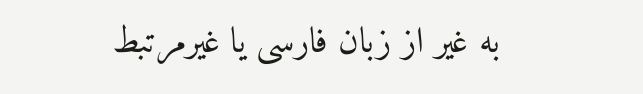به غیر از زبان فارسی یا غیرمرتبط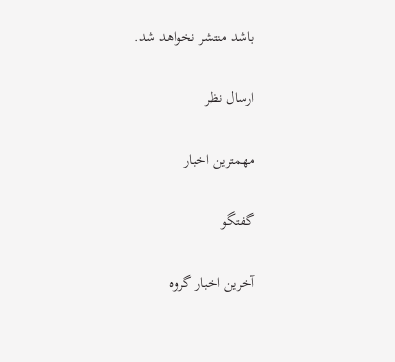باشد منتشر نخواهد شد.

ارسال نظر

مهمترین اخبار

گفتگو

آخرین اخبار گروه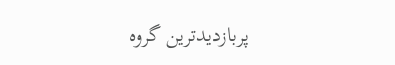پربازدیدترین گروه